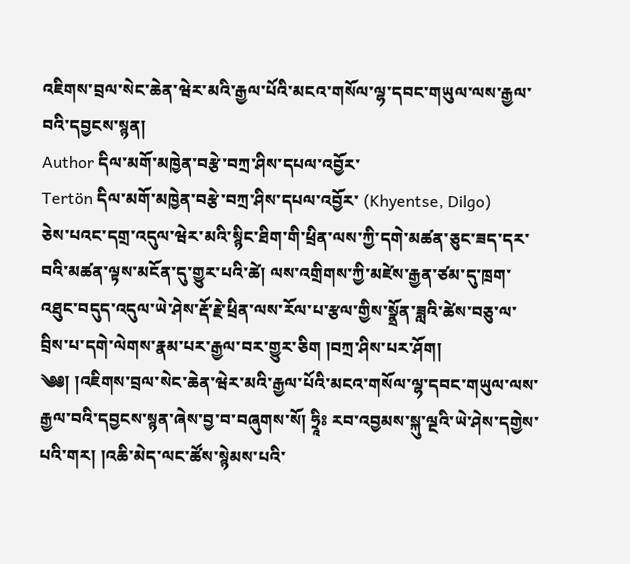འཇིགས་བྲལ་སེང་ཆེན་ཝེར་མའི་རྒྱལ་པོའི་མངའ་གསོལ་ལྷ་དབང་གཡུལ་ལས་རྒྱལ་བའི་དབྱངས་སྙན།
Author དིལ་མགོ་མཁྱེན་བརྩེ་བཀྲ་ཤིས་དཔལ་འབྱོར་
Tertön དིལ་མགོ་མཁྱེན་བརྩེ་བཀྲ་ཤིས་དཔལ་འབྱོར་ (Khyentse, Dilgo)
ཅེས་པའང་དགྲ་འདུལ་ཝེར་མའི་སྙིང་ཐིག་གི་ཕྲིན་ལས་ཀྱི་དགེ་མཚན་ཅུང་ཟད་དར་བའི་མཚན་ལྟས་མངོན་དུ་གྱུར་པའི་ཚེ། ལས་འགྲིགས་ཀྱི་མཛེས་རྒྱན་ཙམ་དུ་ཁྲག་འཐུང་བདུད་འདུལ་ཡེ་ཤེས་རྡོ་རྗེ་ཕྲིན་ལས་རོལ་པ་རྩལ་གྱིས་སྣྲོན་ཟླའི་ཚེས་བཅུ་ལ་བྲིས་པ་དགེ་ལེགས་རྣམ་པར་རྒྱལ་བར་གྱུར་ཅིག །བཀྲ་ཤིས་པར་ཤོག།
༄༅། །འཇིགས་བྲལ་སེང་ཆེན་ཝེར་མའི་རྒྱལ་པོའི་མངའ་གསོལ་ལྷ་དབང་གཡུལ་ལས་རྒྱལ་བའི་དབྱངས་སྙན་ཞེས་བྱ་བ་བཞུགས་སོ། ཧྲཱིཿ རབ་འབྱམས་སྐུ་ལྔའི་ཡེ་ཤེས་དགྱེས་པའི་གར། །འཆི་མེད་ལང་ཚོས་སྙེམས་པའི་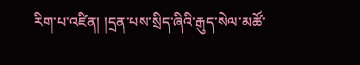རིག་པ་འཛིན། །དྲན་པས་སྲིད་ཞིའི་རྒུད་སེལ་མཚོ་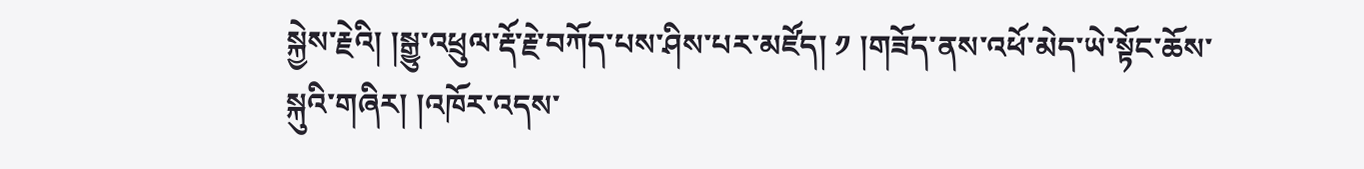སྐྱེས་རྗེའི། །སྒྱུ་འཕྲུལ་རྡོ་རྗེ་བཀོད་པས་ཤིས་པར་མཛོད། ༡ །གཟོད་ནས་འཕོ་མེད་ཡེ་སྟོང་ཆོས་སྐུའི་གཞིར། །འཁོར་འདས་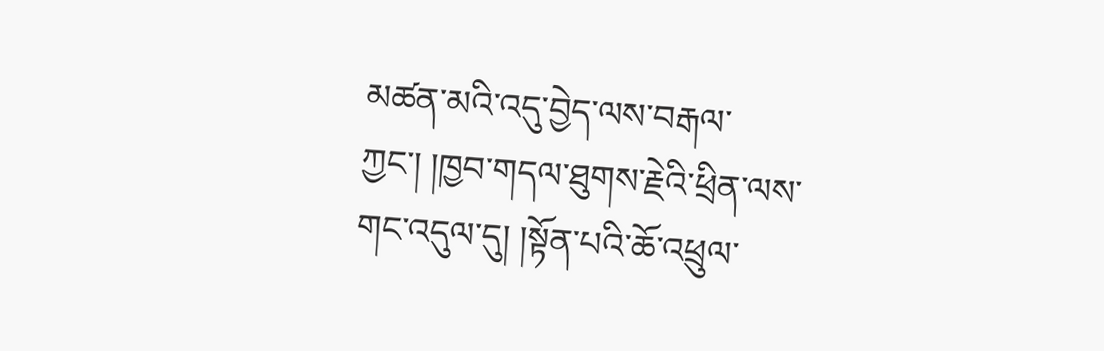མཚན་མའི་འདུ་བྱེད་ལས་བརྒལ་ཀྱང་། །ཁྱབ་གདལ་ཐུགས་རྗེའི་ཕྲིན་ལས་གང་འདུལ་དུ། །སྟོན་པའི་ཆོ་འཕྲུལ་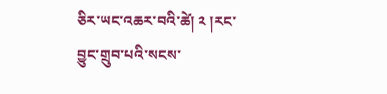ཅིར་ཡང་འཆར་བའི་ཚེ། ༢ །རང་བྱུང་གྲུབ་པའི་སངས་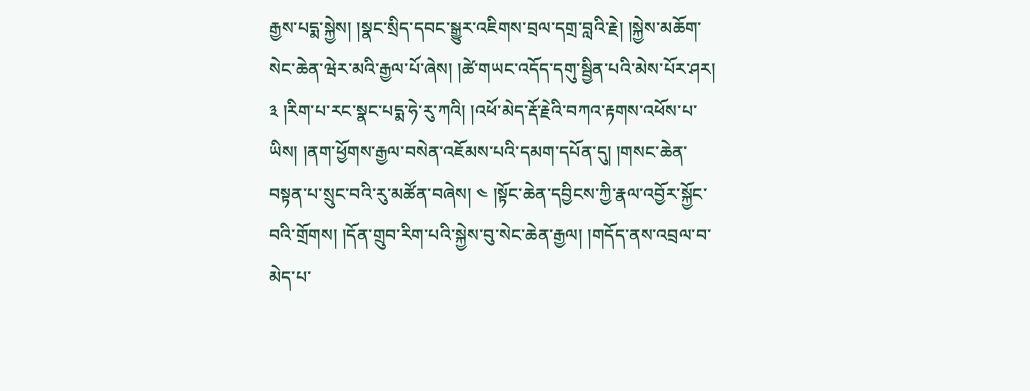རྒྱས་པདྨ་སྐྱེས། །སྣང་སྲིད་དབང་སྒྱུར་འཇིགས་བྲལ་དགྲ་བླའི་རྗེ། །སྐྱེས་མཆོག་སེང་ཆེན་ཝེར་མའི་རྒྱལ་པོ་ཞེས། །ཚེ་གཡང་འདོད་དགུ་སྦྱིན་པའི་མེས་པོར་ཤར། ༣ །རིག་པ་རང་སྣང་པདྨ་ཧེ་རུ་ཀའི། །འཕོ་མེད་རྡོ་རྗེའི་བཀའ་རྟགས་འཕོས་པ་ཡིས། །ནག་ཕྱོགས་རྒྱལ་བསེན་འཇོམས་པའི་དམག་དཔོན་དུ། །གསང་ཆེན་བསྟན་པ་སྲུང་བའི་རུ་མཚོན་བཞེས། ༤ །སྟོང་ཆེན་དབྱིངས་ཀྱི་རྣལ་འབྱོར་སྐྱོང་བའི་གྲོགས། །དོན་གྲུབ་རིག་པའི་སྐྱེས་བུ་སེང་ཆེན་རྒྱལ། །གདོད་ནས་འབྲལ་བ་མེད་པ་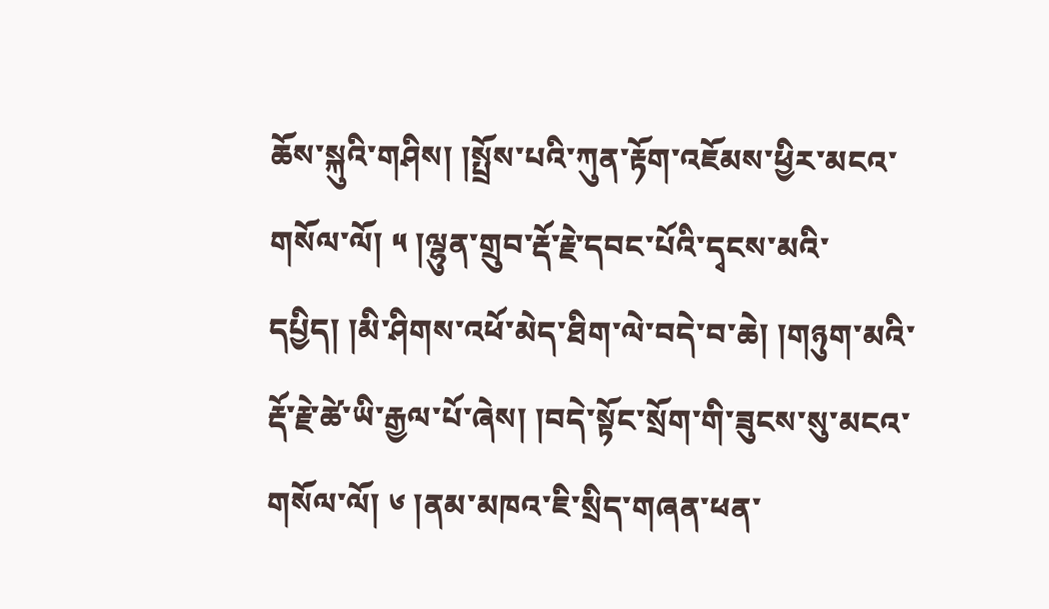ཆོས་སྐུའི་གཤིས། །སྤྲོས་པའི་ཀུན་རྟོག་འཇོམས་ཕྱིར་མངའ་གསོལ་ལོ། ༥ །ལྷུན་གྲུབ་རྡོ་རྗེ་དབང་པོའི་དྭངས་མའི་དཔྱིད། །མི་ཤིགས་འཕོ་མེད་ཐིག་ལེ་བདེ་བ་ཆེ། །གཉུག་མའི་རྡོ་རྗེ་ཚེ་ཡི་རྒྱལ་པོ་ཞེས། །བདེ་སྟོང་སྲོག་གི་ཟུངས་སུ་མངའ་གསོལ་ལོ། ༦ །ནམ་མཁའ་ཇི་སྲིད་གཞན་ཕན་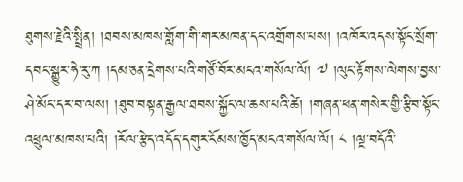ཐུགས་རྗེའི་སྤྲིན། །ཐབས་མཁས་གློག་གི་གར་མཁན་དང་འགྲོགས་པས། །འཁོར་འདས་སྟོང་སྲོག་དབང་སྒྱུར་ཧེ་རུ་ཀ །དམ་ཅན་དྲེགས་པའི་གཙོ་བོར་མངའ་གསོལ་ལོ། ༧ །ལུང་རྟོགས་ལེགས་བྱས་ཤེ་མོང་དར་བ་ལས། །ཐུབ་བསྟན་རྒྱལ་ཐབས་སྐྱོང་ལ་ཆས་པའི་ཚེ། །གཞན་ཕན་གསེར་གྱི་རྩིབ་སྟོང་འཕྲུལ་མཁས་པའི། །རོལ་རྩེད་འདོད་དགུར་ངོམས་ཁྱོད་མངའ་གསོལ་ལོ། ༨ །ལྔ་བདོའི་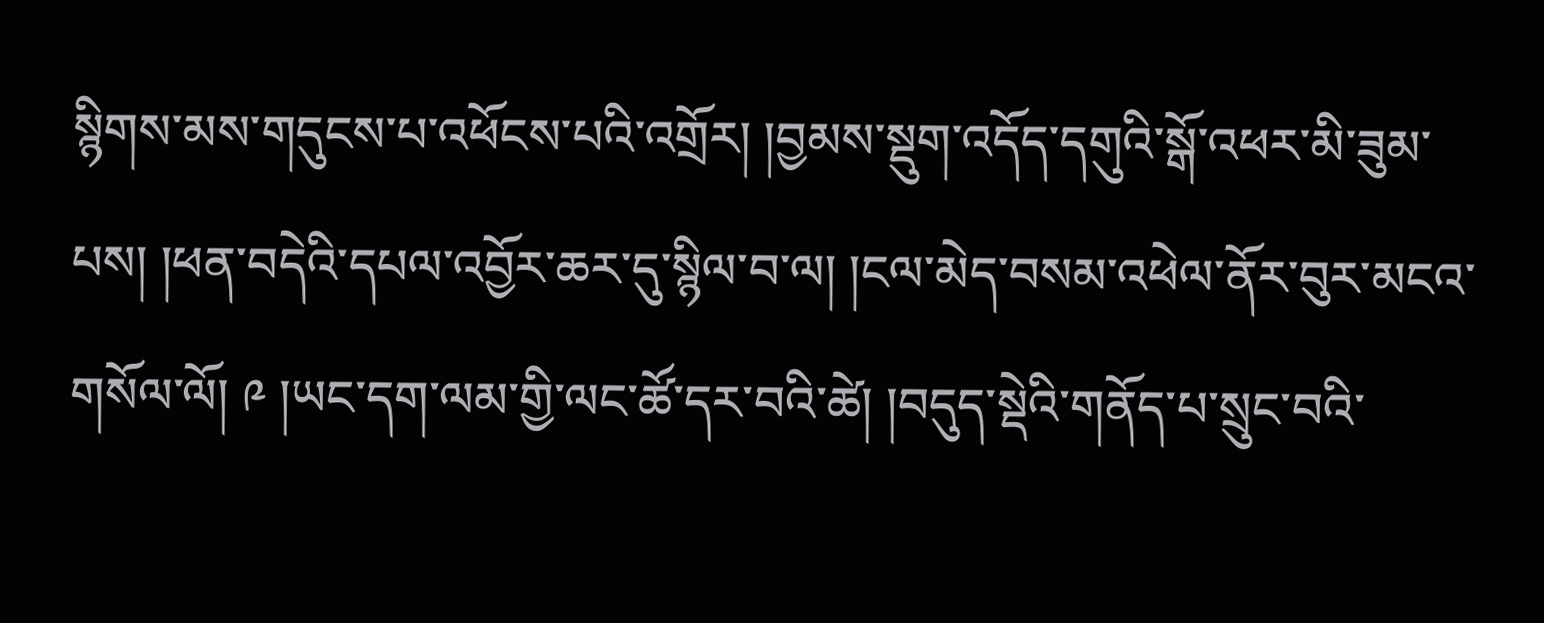སྙིགས་མས་གདུངས་པ་འཕོངས་པའི་འགྲོར། །བྱམས་སྡུག་འདོད་དགུའི་སྒོ་འཕར་མི་ཟུམ་པས། །ཕན་བདེའི་དཔལ་འབྱོར་ཆར་དུ་སྙིལ་བ་ལ། །ངལ་མེད་བསམ་འཕེལ་ནོར་བུར་མངའ་གསོལ་ལོ། ༩ །ཡང་དག་ལམ་གྱི་ལང་ཚོ་དར་བའི་ཚེ། །བདུད་སྡེའི་གནོད་པ་སྲུང་བའི་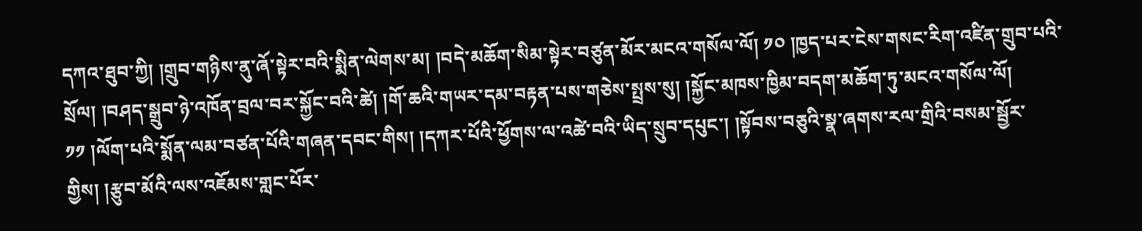དཀའ་ཐུབ་ཀྱི། །གྲུབ་གཉིས་ནུ་ཞོ་སྟེར་བའི་སྨིན་ལེགས་མ། །བདེ་མཆོག་སིམ་སྟེར་བཙུན་མོར་མངའ་གསོལ་ལོ། ༡༠ །ཁྱད་པར་ངེས་གསང་རིག་འཛིན་གྲུབ་པའི་སྲོལ། །བཤད་སྒྲུབ་ཉེ་འཁོན་བྲལ་བར་སྐྱོང་བའི་ཚེ། །གོ་ཆའི་གཡར་དམ་བརྟན་པས་གཅེས་སྤྲས་སུ། །སྐྱོང་མཁས་ཁྱིམ་བདག་མཆོག་ཏུ་མངའ་གསོལ་ལོ། ༡༡ །ལོག་པའི་སྨོན་ལམ་བཙན་པོའི་གཞན་དབང་གིས། །དཀར་པོའི་ཕྱོགས་ལ་འཚེ་བའི་ཡིད་སྲུབ་དཔུང་། །སྟོབས་བཅུའི་སྣ་ཞགས་རལ་གྲིའི་བསམ་སྦྱོར་གྱིས། །རྩུབ་མོའི་ལས་འཇོམས་གླང་པོར་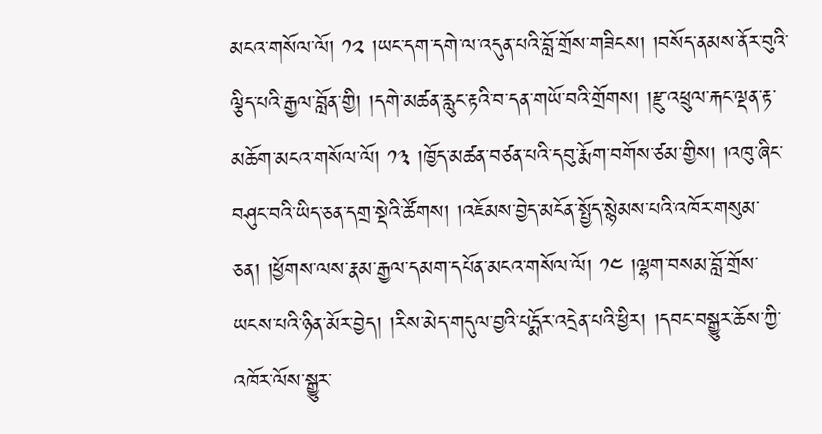མངའ་གསོལ་ལོ། ༡༢ །ཡང་དག་དགེ་ལ་འདུན་པའི་བློ་གྲོས་གཟིངས། །བསོད་ནམས་ནོར་བུའི་ལྕིད་པའི་རྒྱལ་བློན་གྱི། །དགེ་མཚན་རླུང་རྟའི་བ་དན་གཡོ་བའི་གྲོགས། །རྫུ་འཕྲུལ་རྐང་ལྡན་རྟ་མཆོག་མངའ་གསོལ་ལོ། ༡༣ །ཁྱོད་མཚན་བཙན་པའི་དབུ་རྨོག་བགོས་ཙམ་གྱིས། །འཁུ་ཞིང་བཤུང་བའི་ཡིད་ཅན་དགྲ་སྡེའི་ཚོགས། །འཇོམས་བྱེད་མངོན་སྤྱོད་སྙེམས་པའི་འཁོར་གསུམ་ཅན། །ཕྱོགས་ལས་རྣམ་རྒྱལ་དམག་དཔོན་མངའ་གསོལ་ལོ། ༡༤ །ལྷག་བསམ་བློ་གྲོས་ཡངས་པའི་ཉིན་མོར་བྱེད། །རིས་མེད་གདུལ་བྱའི་པདྨོར་འདྲེན་པའི་ཕྱིར། །དབང་བསྒྱུར་ཆོས་ཀྱི་འཁོར་ལོས་སྒྱུར་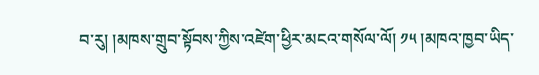བ་རུ། །མཁས་གྲུབ་སྟོབས་ཀྱིས་འཛེག་ཕྱིར་མངའ་གསོལ་ལོ། ༡༥ །མཁའ་ཁྱབ་ཡིད་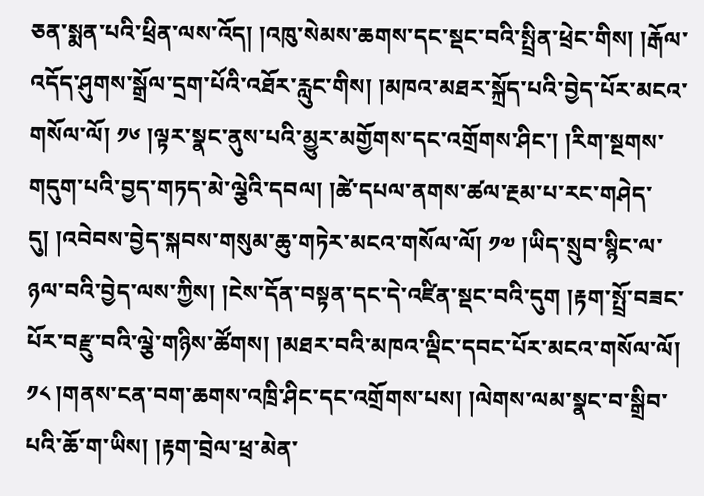ཅན་སྨན་པའི་ཕྲིན་ལས་འོད། །འཁུ་སེམས་ཆགས་དང་སྡང་བའི་སྤྲིན་ཕྲེང་གིས། །རྒོལ་འདོད་ཤུགས་སྒྲོལ་དྲག་པོའི་འཐོར་རླུང་གིས། །མཁའ་མཐར་སྐྲོད་པའི་བྱེད་པོར་མངའ་གསོལ་ལོ། ༡༦ །ལྟར་སྣང་ནུས་པའི་མྱུར་མགྱོགས་དང་འགྲོགས་ཤིང་། །རིག་སྔགས་གདུག་པའི་བྱད་གཏད་མེ་ལྕེའི་དབལ། །ཚེ་དཔལ་ནགས་ཚལ་རྔམ་པ་རང་གཤེད་དུ། །འབེབས་བྱེད་སྐབས་གསུམ་ཆུ་གཏེར་མངའ་གསོལ་ལོ། ༡༧ །ཡིད་སྲུབ་སྙིང་ལ་ཉལ་བའི་བྱེད་ལས་ཀྱིས། །ངེས་དོན་བསྟན་དང་དེ་འཛིན་སྡང་བའི་དུག །རྟག་སྤྲོ་བཟང་པོར་བརྫུ་བའི་ལྕེ་གཉིས་ཚོགས། །མཐར་བའི་མཁའ་ལྡིང་དབང་པོར་མངའ་གསོལ་ལོ། ༡༨ །གནས་ངན་བག་ཆགས་འཁྲི་ཤིང་དང་འགྲོགས་པས། །ལེགས་ལམ་སྣང་བ་སྒྲིབ་པའི་ཆོ་ག་ཡིས། །རྟག་བྲེལ་ཕྲ་མེན་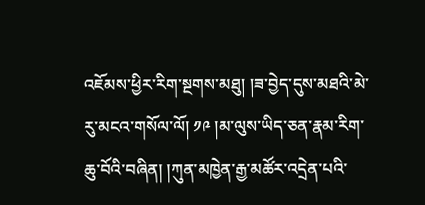འཇོམས་ཕྱིར་རིག་སྔགས་མཐུ། །ཟ་བྱེད་དུས་མཐའི་མེ་རུ་མངའ་གསོལ་ལོ། ༡༩ །མ་ལུས་ཡིད་ཅན་རྣམ་རིག་ཆུ་བོའི་བཞིན། །ཀུན་མཁྱེན་རྒྱ་མཚོར་འདྲེན་པའི་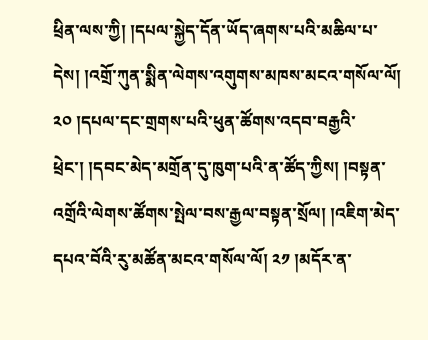ཕྲིན་ལས་ཀྱི། །དཔལ་སྐྱེད་དོན་ཡོད་ཞགས་པའི་མཆིལ་པ་དེས། །འགྲོ་ཀུན་སྨིན་ལེགས་འགུགས་མཁས་མངའ་གསོལ་ལོ། ༢༠ །དཔལ་དང་གྲགས་པའི་ཕུན་ཚོགས་འདབ་བརྒྱའི་ཕྲེང་། །དབང་མེད་མགྲོན་དུ་ཁུག་པའི་ན་ཚོད་ཀྱིས། །བསྟན་འགྲོའི་ལེགས་ཚོགས་སྤེལ་བས་རྒྱལ་བསྟན་སྲོལ། །འཇིག་མེད་དཔའ་བོའི་རུ་མཚོན་མངའ་གསོལ་ལོ། ༢༡ །མདོར་ན་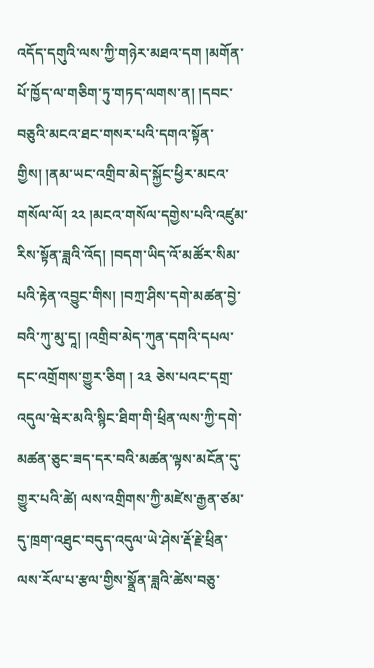འདོད་དགུའི་ལས་ཀྱི་གཉེར་མཐའ་དག །མགོན་པོ་ཁྱོད་ལ་གཅིག་ཏུ་གཏད་ལགས་ན། །དབང་བཅུའི་མངའ་ཐང་གསར་པའི་དགའ་སྟོན་གྱིས། །ནམ་ཡང་འགྲིབ་མེད་སྐྱོང་ཕྱིར་མངའ་གསོལ་ལོ། ༢༢ །མངའ་གསོལ་དགྱེས་པའི་འཛུམ་རིས་སྟོན་ཟླའི་འོད། །བདག་ཡིད་འོ་མཚོར་སིམ་པའི་རྟེན་འབྱུང་གིས། །བཀྲ་ཤིས་དགེ་མཚན་བྱེ་བའི་ཀུ་མུ་དཱ། །འགྲིབ་མེད་ཀུན་དགའི་དཔལ་དང་འགྲོགས་གྱུར་ཅིག ། ༢༣ ཅེས་པའང་དགྲ་འདུལ་ཝེར་མའི་སྙིང་ཐིག་གི་ཕྲིན་ལས་ཀྱི་དགེ་མཚན་ཅུང་ཟད་དར་བའི་མཚན་ལྟས་མངོན་དུ་གྱུར་པའི་ཚེ། ལས་འགྲིགས་ཀྱི་མཛེས་རྒྱན་ཙམ་དུ་ཁྲག་འཐུང་བདུད་འདུལ་ཡེ་ཤེས་རྡོ་རྗེ་ཕྲིན་ལས་རོལ་པ་རྩལ་གྱིས་སྣྲོན་ཟླའི་ཚེས་བཅུ་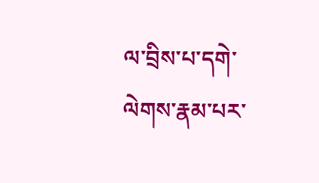ལ་བྲིས་པ་དགེ་ལེགས་རྣམ་པར་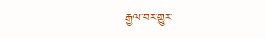རྒྱལ་བར་གྱུར་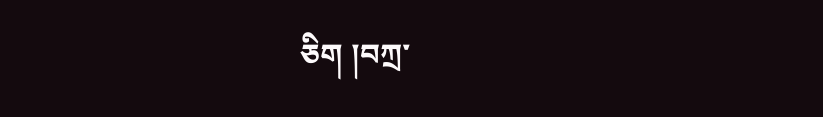ཅིག །བཀྲ་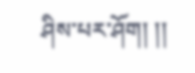ཤིས་པར་ཤོག། །།